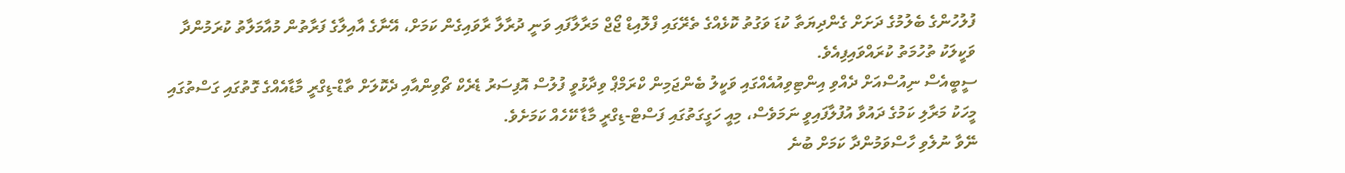ފުލުހުންގެ ބެލުމުގެ ދަށަށް ގެންދިޔަތާ ކުޑަ ވަގުތު ކޮޅެއްގެ ތެރޭގައި ފްލޮއިޑް ޖޯޖް މަރާލާފައި ވަނީ ދުރާލާ ރާވައިގެން ކަމަށް، އޭނާގެ އާއިލާގެ ފަރާތުން މުއާމަލާތު ކުރަމުންދާ ވަކީލަކު ތުހުމަތު ކުރައްވައިފިއެވެ.
ސީބީއެސް ނިއުސްއަށް ދެއްވި އިންޓިވިއުއެއްގައި ވަކީލު ބެންޖަމިން ކްރަމްޕް ވިދާޅުވީ ފުލުސް އޮފިސަރު ޑެރެކް ޗޯވިންއާއި ދެކޮލަށް ތާޑް-ޑިގްރީ މާޑާއެއްގެ ގޮތުގައި ގަސްތުގައި މީހަކު މަރާލި ކަމުގެ ދައުވާ އުފުލާފައިވީ ނަމަވެސް، މިއީ ހަގީގަތުގައި ފަސްޓް-ޑިގްރީ މާޑާ ކޭހެއް ކަމަށެވެ.
ނޭވާ ނުލެވި ހާސްވަމުންދާ ކަމަށް ބުނެ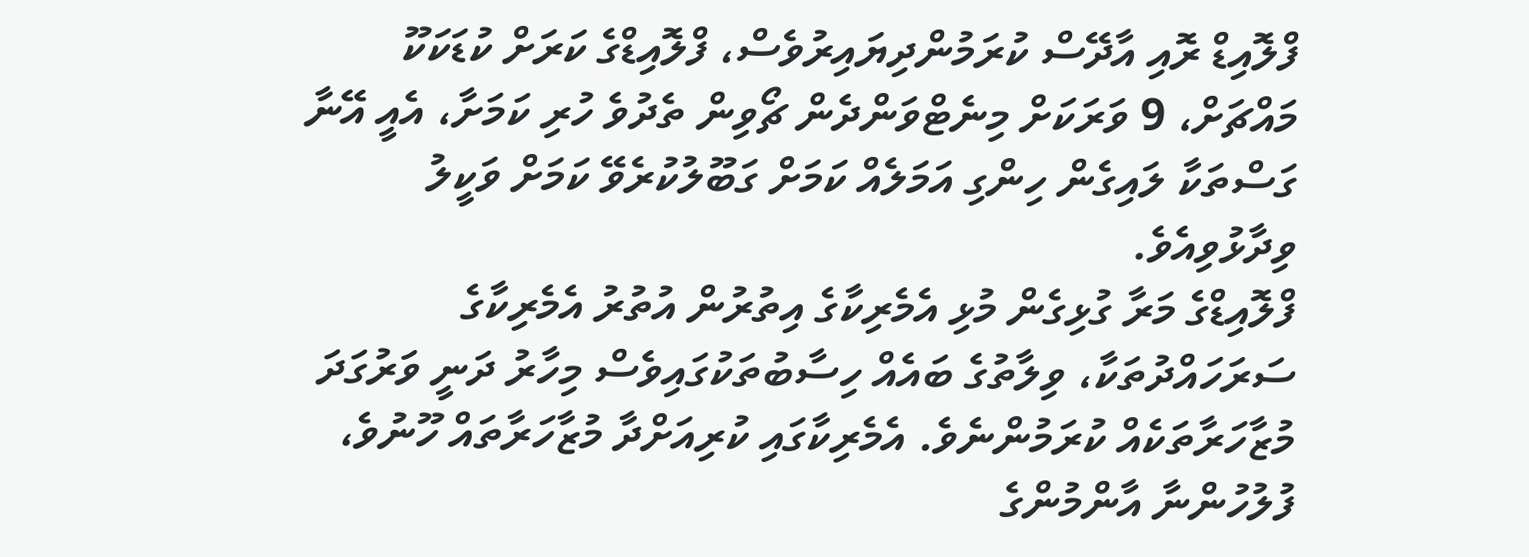ފްލޮއިޑް ރޮއި އާދޭސް ކުރަމުންދިޔައިރުވެސް، ފްލޮއިޑްގެ ކަރަށް ކުޑަކަކޫ މައްޗަށް، 9 ވަރަކަށް މިނެޓްވަންދެން ޗޯވިން ތެދުވެ ހުރި ކަމަށާ، އެއީ އޭނާ ގަސްތަކާ ލައިގެން ހިންގި އަމަލެއް ކަމަށް ގަބޫލުކުރެވޭ ކަމަށް ވަކީލު ވިދާޅުވިއެވެ.
ފްލޮއިޑްގެ މަރާ ގުޅިގެން މުޅި އެމެރިކާގެ އިތުރުން އުތުރު އެމެރިކާގެ ސަރަހައްދުތަކާ، ވިލާތުގެ ބައެއް ހިސާބުތަކުގައިވެސް މިހާރު ދަނީ ވަރުގަދަ މުޒާހަރާތަކެއް ކުރަމުންނެވެ. އެމެރިކާގައި ކުރިއަށްދާ މުޒާހަރާތައް ހޫނުވެ، ފުލުހުންނާ އާންމުންގެ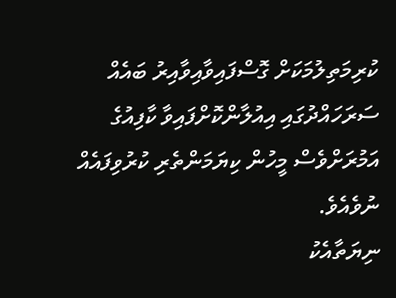ކުރިމަތިލުމަކަށް ގޮސްފައިވާއިވާއިރު ބައެއް ސަރަހައްދުގައި އިއުލާންކޮށްފައިވާ ކާފިއުގެ އަމުރަށްވެސް މީހުން ކިޔަމަންތެރި ކުރުވިފައެއް ނުވެއެވެ.
ނިޔަތާއެކު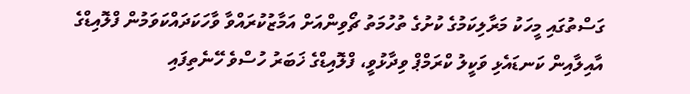ގަސްތުގައި މީހަކު މަރާލިކަމުގެ ކުށުގެ ތުހުމަތު ޗޯވިންއަށް އަމާޒުކުރައްވާ ވާހަކަދައްކަވަމުން ފްލޮއިޑްގެ އާއިލާއިން ކަނޑައެޅި ވަކީލު ކްރަމްޕް ވިދާޅުވީ، ފްލޮއިޑްގެ ޚަބަރު ހުސްވެ ހޭނެތިފައި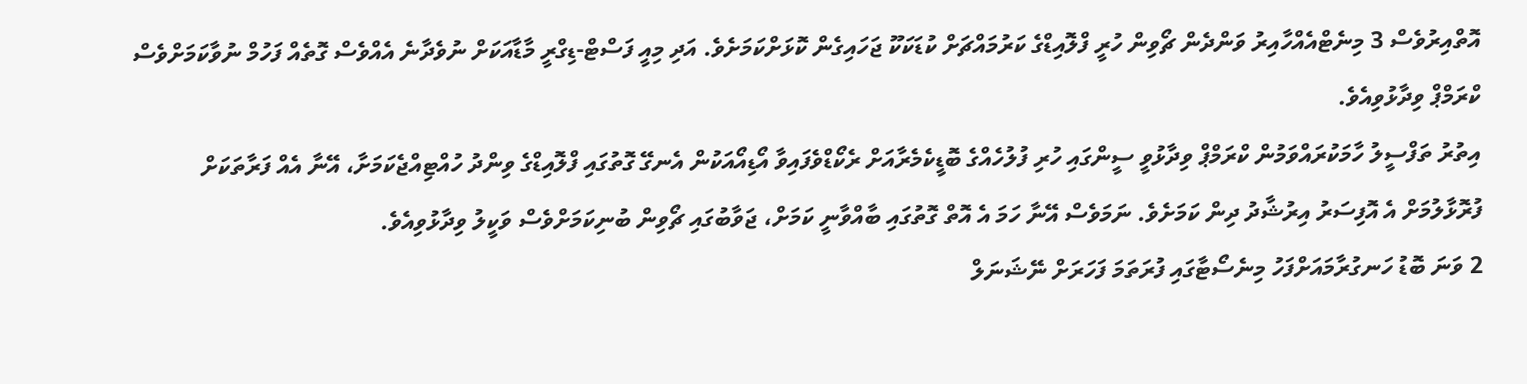އޮތްއިރުވެސް 3 މިނެޓްއެއްހާއިރު ވަންދެން ޗޯވިން ހުރީ ފްލޮއިޑްގެ ކަރުމައްޗަށް ކުޑަކަކޫ ޖަހައިގެން ކޮޅަށްކަމަށެވެ. އަދި މިއީ ފަސްޓް-ޑިގްރީ މާޑާއަކަށް ނުވެދާނެ އެއްވެސް ގޮތެއް ފަހުމް ނުވާކަމަށްވެސް ކްރަމްޕް ވިދާޅުވިއެވެ.
އިތުރު ތަފްސީލު ހާމަކުރައްވަމުން ކްރަމްޕް ވިދާޅުވީ ސީންގައި ހުރި ފުލުހެއްގެ ބޮޑީކެމެރާއަށް ރެކޯޑްވެފައިވާ އޯޑިއޯއަކުން އެނގޭ ގޮތުގައި ފްލޮއިޑްގެ ވިންދު ހުއްޓިއްޖެކަމަށާ، އޭނާ އެއް ފަރާތަކަށް ފުރޮޅާލުމަށް އެ އޮފިސަރު އިރުޝާދު ދިން ކަމަށެވެ. ނަމަވެސް އޭނާ ހަމަ އެ އޮތް ގޮތުގައި ބާއްވާނީ ކަމަށް، ޖަވާބުގައި ޗޯވިން ބުނިކަމަށްވެސް ވަކީލު ވިދާޅުވިއެވެ.
2 ވަނަ ބޮޑު ހަނގުރާމައަށްފަހު މިނެސޯޓާގައި ފުރަތަމަ ފަހަރަށް ނޭޝަނަލް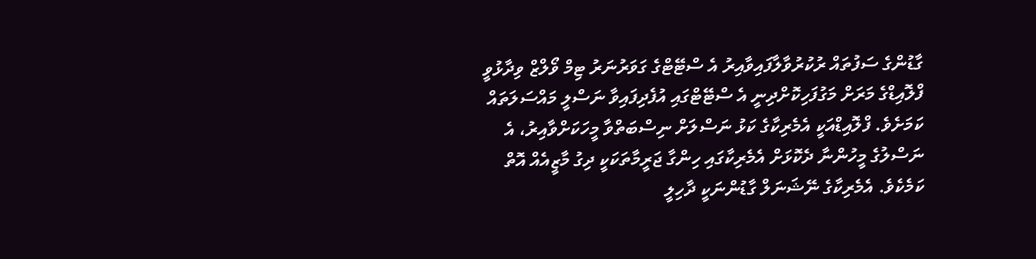ގާޑުންގެ ސަފުތައް ރުކުރުވާލާފައިވާއިރު އެ ސްޓޭޓްގެ ގަވަރުނަރު ޓިމް ވޯލްޒް ވިދާޅުވީ ފްލޮއިޑްގެ މަރަށް މަގުފަހިކޮށްދިނީ އެ ސްޓޭޓްގައި އުފެދިފައިވާ ނަސްލީ މައްސަލަތައް ކަމަށެވެ. ފްލޮއިޑްއަކީ އެމެރިކާގެ ކަޅު ނަސްލަށް ނިސްބަތްވާ މީހަކަށްވާއިރު، އެ ނަސްލުގެ މީހުންނާ ދެކޮޅަށް އެމެރިކާގައި ހިންގާ ޖަރީމާތަކަކީ ދިގު މާޒީއެއް އޮތް ކަމެކެވެ. އެމެރިކާގެ ނޭޝަނަލް ގާޑުންނަކީ ދާހިލީ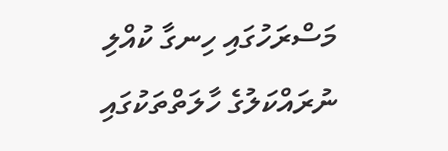މަސްރަހުގައި ހިނގާ ކުއްލި ނުރައްކަލުގެ ހާލަތްތަކުގައި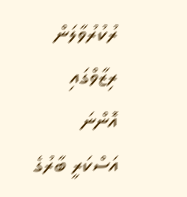ރުކުރުވާލަން ރިޒާވްގައި އޮންނަ އަސްކަރީ ބާރުގެ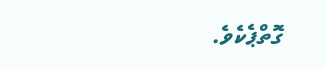ގޮތްޕެކެވެ.